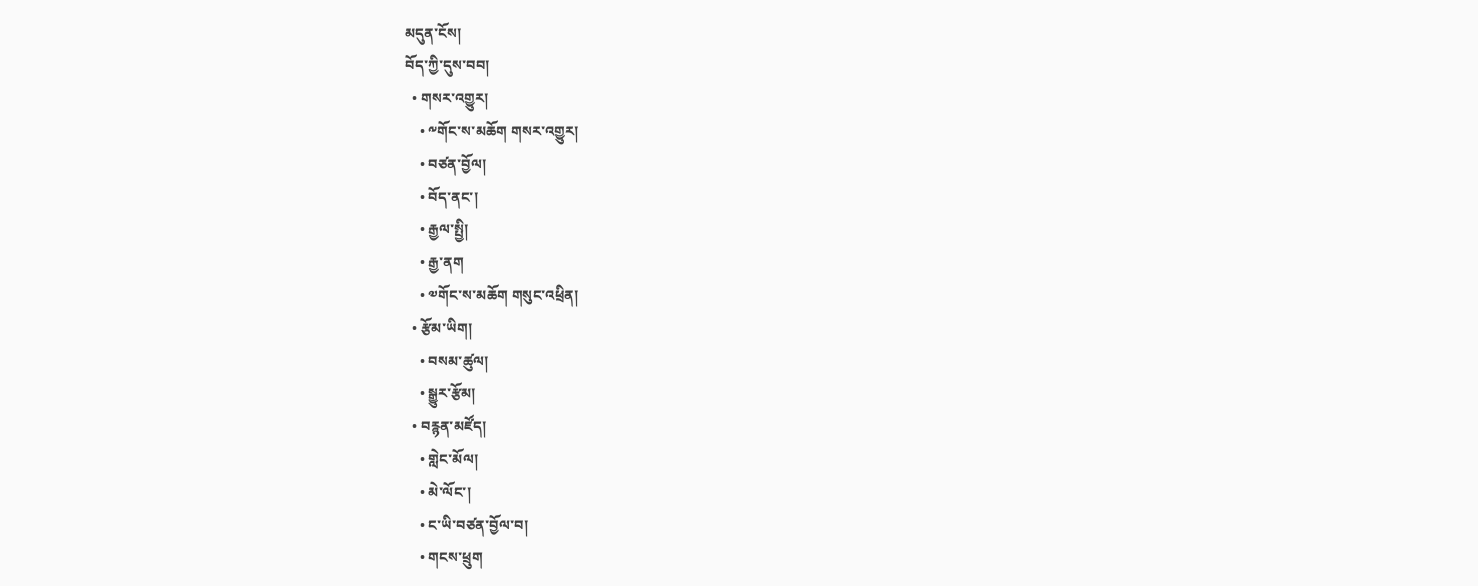མདུན་ངོས།
བོད་ཀྱི་དུས་བབ།
  • གསར་འགྱུར།
    • ༸གོང་ས་མཆོག གསར་འགྱུར།
    • བཙན་བྱོལ།
    • བོད་ནང་།
    • རྒྱལ་སྤྱི།
    • རྒྱ་ནག
    • ༧གོང་ས་མཆོག གསུང་འཕྲིན།
  • རྩོམ་ཡིག།
    • བསམ་ཚུལ།
    • སྒྱུར་རྩོམ།
  • བརྙན་མཛོད།
    • གླེང་མོལ།
    • མེ་ལོང་།
    • ང་ཡི་བཙན་བྱོལ་བ།
    • གངས་ཕྲུག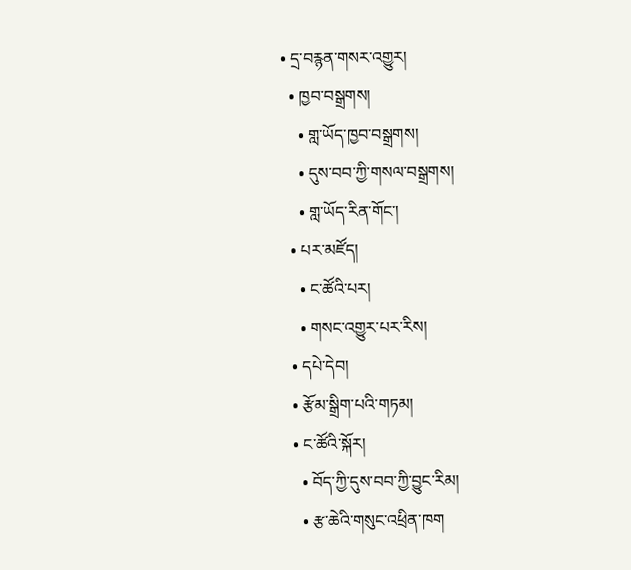• དྲ་བརྙན་གསར་འགྱུར།
  • ཁྱབ་བསྒྲགས།
    • གླ་ཡོད་ཁྱབ་བསྒྲགས།
    • དུས་བབ་ཀྱི་གསལ་བསྒྲགས།
    • གླ་ཡོད་རིན་གོང་།
  • པར་མཛོད།
    • ང་ཚོའི་པར།
    • གསང་འགྱུར་པར་རིས།
  • དཔེ་དེབ།
  • རྩོམ་སྒྲིག་པའི་གཏམ།
  • ང་ཚོའི་སྐོར།
    • བོད་ཀྱི་དུས་བབ་ཀྱི་བྱུང་རིམ།
    • རྩ་ཆེའི་གསུང་འཕྲིན་ཁག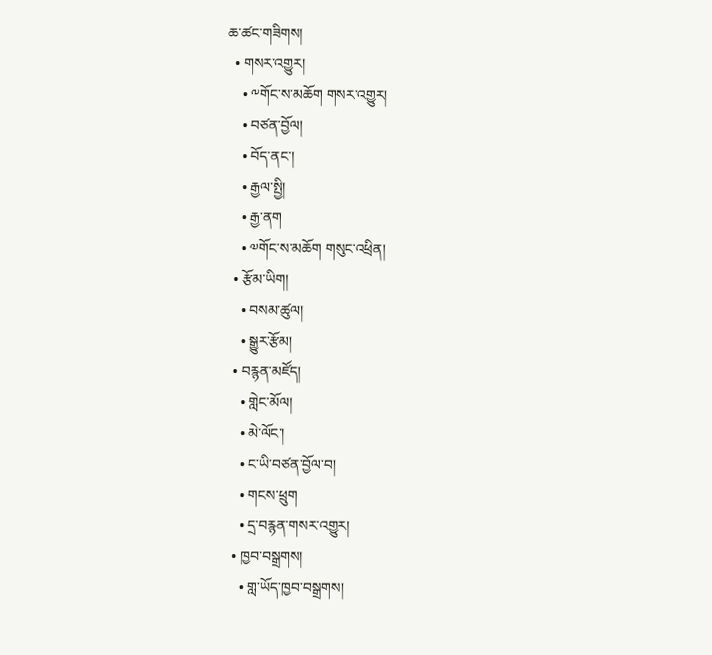ཆ་ཚང་གཟིགས།
  • གསར་འགྱུར།
    • ༸གོང་ས་མཆོག གསར་འགྱུར།
    • བཙན་བྱོལ།
    • བོད་ནང་།
    • རྒྱལ་སྤྱི།
    • རྒྱ་ནག
    • ༧གོང་ས་མཆོག གསུང་འཕྲིན།
  • རྩོམ་ཡིག།
    • བསམ་ཚུལ།
    • སྒྱུར་རྩོམ།
  • བརྙན་མཛོད།
    • གླེང་མོལ།
    • མེ་ལོང་།
    • ང་ཡི་བཙན་བྱོལ་བ།
    • གངས་ཕྲུག
    • དྲ་བརྙན་གསར་འགྱུར།
  • ཁྱབ་བསྒྲགས།
    • གླ་ཡོད་ཁྱབ་བསྒྲགས།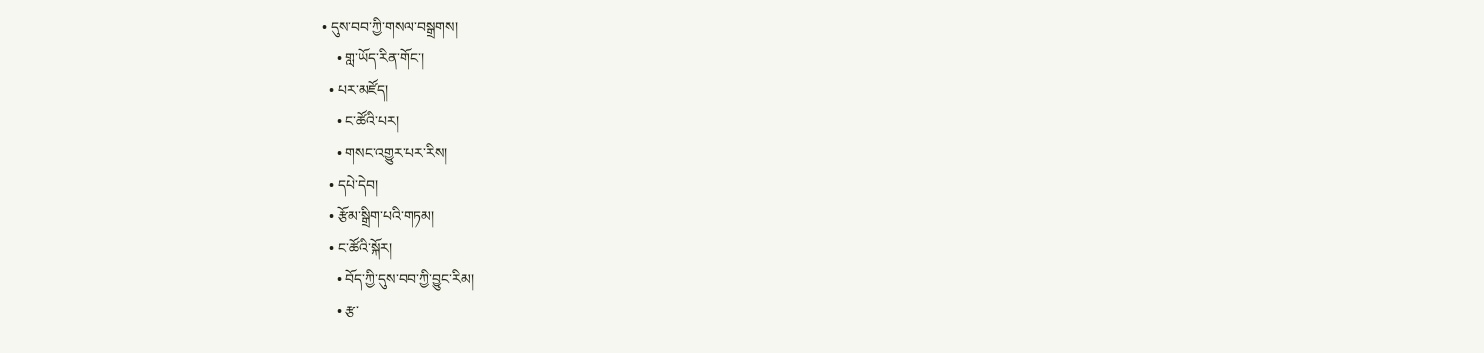• དུས་བབ་ཀྱི་གསལ་བསྒྲགས།
    • གླ་ཡོད་རིན་གོང་།
  • པར་མཛོད།
    • ང་ཚོའི་པར།
    • གསང་འགྱུར་པར་རིས།
  • དཔེ་དེབ།
  • རྩོམ་སྒྲིག་པའི་གཏམ།
  • ང་ཚོའི་སྐོར།
    • བོད་ཀྱི་དུས་བབ་ཀྱི་བྱུང་རིམ།
    • རྩ་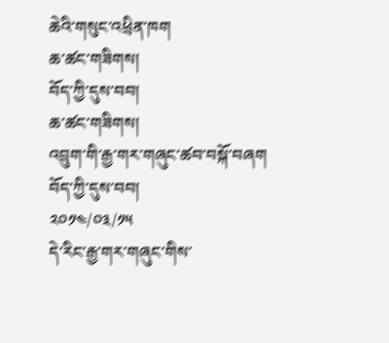ཆེའི་གསུང་འཕྲིན་ཁག
ཆ་ཚང་གཟིགས།
བོད་ཀྱི་དུས་བབ།
ཆ་ཚང་གཟིགས།
འབྲུག་གི་རྒྱ་གར་གཞུང་ཚབ་བསྐོ་བཞག
བོད་ཀྱི་དུས་བབ།
༢༠༡༤/༠༣/༡༥
དེ་རིང་རྒྱ་གར་གཞུང་གིས་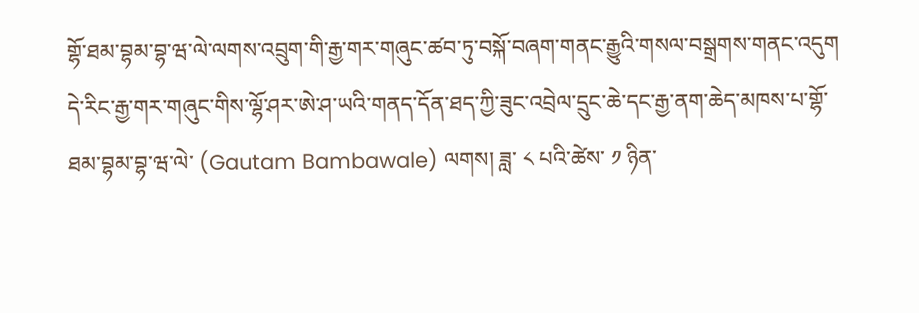གྷོ་ཐམ་བྷམ་བྷ་ཝ་ལེ་ལགས་འབྲུག་གི་རྒྱ་གར་གཞུང་ཚབ་ཏུ་བསྐོ་བཞག་གནང་རྒྱུའི་གསལ་བསྒྲགས་གནང་འདུག
དེ་རིང་རྒྱ་གར་གཞུང་གིས་ལྷོ་ཤར་ཨེ་ཤ་ཡའི་གནད་དོན་ཐད་ཀྱི་ཟུང་འབྲེལ་དྲུང་ཆེ་དང་རྒྱ་ནག་ཆེད་མཁས་པ་གྷོ་ཐམ་བྷམ་བྷ་ཝ་ལེ་ (Gautam Bambawale) ལགས། ཟླ་ ༨ པའི་ཚེས་ ༡ ཉིན་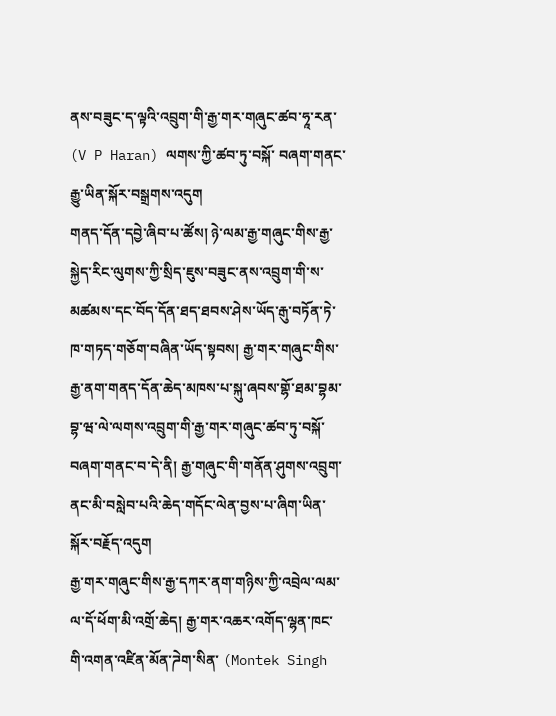ནས་བཟུང་ད་ལྟའི་འབྲུག་གི་རྒྱ་གར་གཞུང་ཚབ་ཧཱ་རན་ (V P Haran) ལགས་ཀྱི་ཚབ་ཏུ་བསྐོ་ བཞག་གནང་རྒྱུ་ཡིན་སྐོར་བསྒྲགས་འདུག
གནད་དོན་དབྱེ་ཞིབ་པ་ཚོས། ཉེ་ལམ་རྒྱ་གཞུང་གིས་རྒྱ་སྐྱེད་རིང་ལུགས་ཀྱི་སྲིད་ཇུས་བཟུང་ནས་འབྲུག་གི་ས་མཚམས་དང་བོད་དོན་ཐད་ཐབས་ཤེས་ཡོད་རྒུ་བཏོན་ཏེ་ཁ་གཏད་གཅོག་བཞིན་ཡོད་སྟབས། རྒྱ་གར་གཞུང་གིས་རྒྱ་ནག་གནད་དོན་ཆེད་མཁས་པ་སྐུ་ཞབས་གྷོ་ཐམ་བྷམ་བྷ་ཝ་ལེ་ལགས་འབྲུག་གི་རྒྱ་གར་གཞུང་ཚབ་ཏུ་བསྐོ་བཞག་གནང་བ་དེ་ནི། རྒྱ་གཞུང་གི་གནོན་ཤུགས་འབྲུག་ནང་མི་བསླེབ་པའི་ཆེད་གདོང་ལེན་བྱས་པ་ཞིག་ཡིན་སྐོར་བརྗོད་འདུག
རྒྱ་གར་གཞུང་གིས་རྒྱ་དཀར་ནག་གཉིས་ཀྱི་འབྲེལ་ལམ་ལ་དོ་ཕོག་མི་འགྲོ་ཆེད། རྒྱ་གར་འཆར་འགོད་ལྷན་ཁང་གི་འགན་འཛིན་མོན་ཌེག་སིན་ (Montek Singh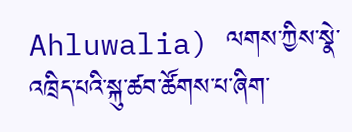Ahluwalia) ལགས་ཀྱིས་སྣེ་འཁྲིད་པའི་སྐུ་ཚབ་ཚོགས་པ་ཞིག་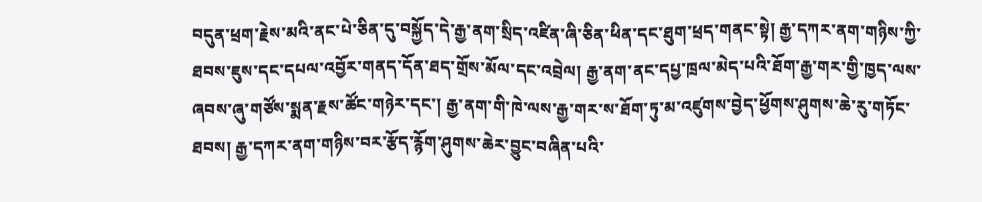བདུན་ཕྲག་རྗེས་མའི་ནང་པེ་ཅིན་དུ་བསྐྱོད་དེ་རྒྱ་ནག་སྲིད་འཛིན་ཞི་ཅིན་ཕིན་དང་ཐུག་ཕྲད་གནང་སྟེ། རྒྱ་དཀར་ནག་གཉིས་ཀྱི་ཐབས་ཇུས་དང་དཔལ་འབྱོར་གནད་དོན་ཐད་གྲོས་མོལ་དང་འབྲེལ། རྒྱ་ནག་ནང་དཔྱ་ཁྲལ་མེད་པའི་ཐོག་རྒྱ་གར་གྱི་ཁྱད་ལས་ཞབས་ཞུ་གཙོས་སྨན་རྗས་ཚོང་གཉེར་དང་། རྒྱ་ནག་གི་ཁེ་ལས་རྒྱ་གར་ས་ཐོག་ཏུ་མ་འཛུགས་བྱེད་ཕྱོགས་ཤུགས་ཆེ་རུ་གཏོང་ཐབས། རྒྱ་དཀར་ནག་གཉིས་བར་རྩོད་རྙོག་ཤུགས་ཆེར་བྱུང་བཞིན་པའི་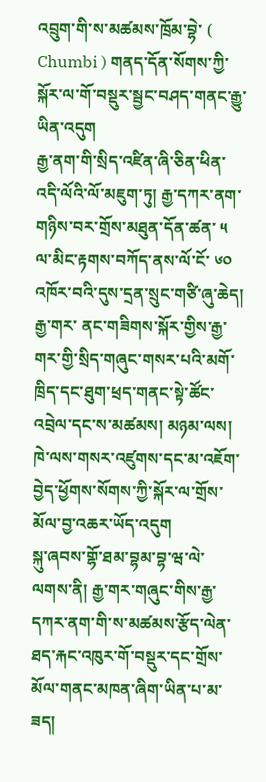འབྲུག་གི་ས་མཚམས་ཁྲོམ་བྷེ་ ( Chumbi ) གནད་དོན་སོགས་ཀྱི་སྐོར་ལ་གོ་བསྡུར་སྦྱང་བཤད་གནང་རྒྱུ་ཡིན་འདུག
རྒྱ་ནག་གི་སྲིད་འཛིན་ཞི་ཅིན་ཕིན་འདི་ལོའི་ལོ་མཇུག་ཏུ། རྒྱ་དཀར་ནག་གཉིས་བར་གྲོས་མཐུན་དོན་ཚན་ ༥ ལ་མིང་རྟགས་བཀོད་ནས་ལོ་ངོ་ ༦༠ འཁོར་བའི་དུས་དྲན་སྲུང་གཙི་ཞུ་ཆེད། རྒྱ་གར་ ནང་གཟིགས་སྐོར་གྱིས་རྒྱ་གར་གྱི་སྲིད་གཞུང་གསར་པའི་མགོ་ཁྲིད་དང་ཐུག་ཕྲད་གནང་སྟེ་ཚོང་འབྲེལ་དང་ས་མཚམས། མཉམ་ལས། ཁེ་ལས་གསར་འཛུགས་དང་མ་འཇོག་བྱེད་ཕྱོགས་སོགས་ཀྱི་སྐོར་ལ་གྲོས་མོལ་བྱ་འཆར་ཡོད་འདུག
སྐུ་ཞབས་གྷོ་ཐམ་བྷམ་བྷ་ཝ་ལེ་ལགས་ནི། རྒྱ་གར་གཞུང་གིས་རྒྱ་དཀར་ནག་གི་ས་མཚམས་རྩོད་ལེན་ཐད་རྐང་འཁུར་གོ་བསྡུར་དང་གྲོས་མོལ་གནང་མཁན་ཞིག་ཡིན་པ་མ་ཟད།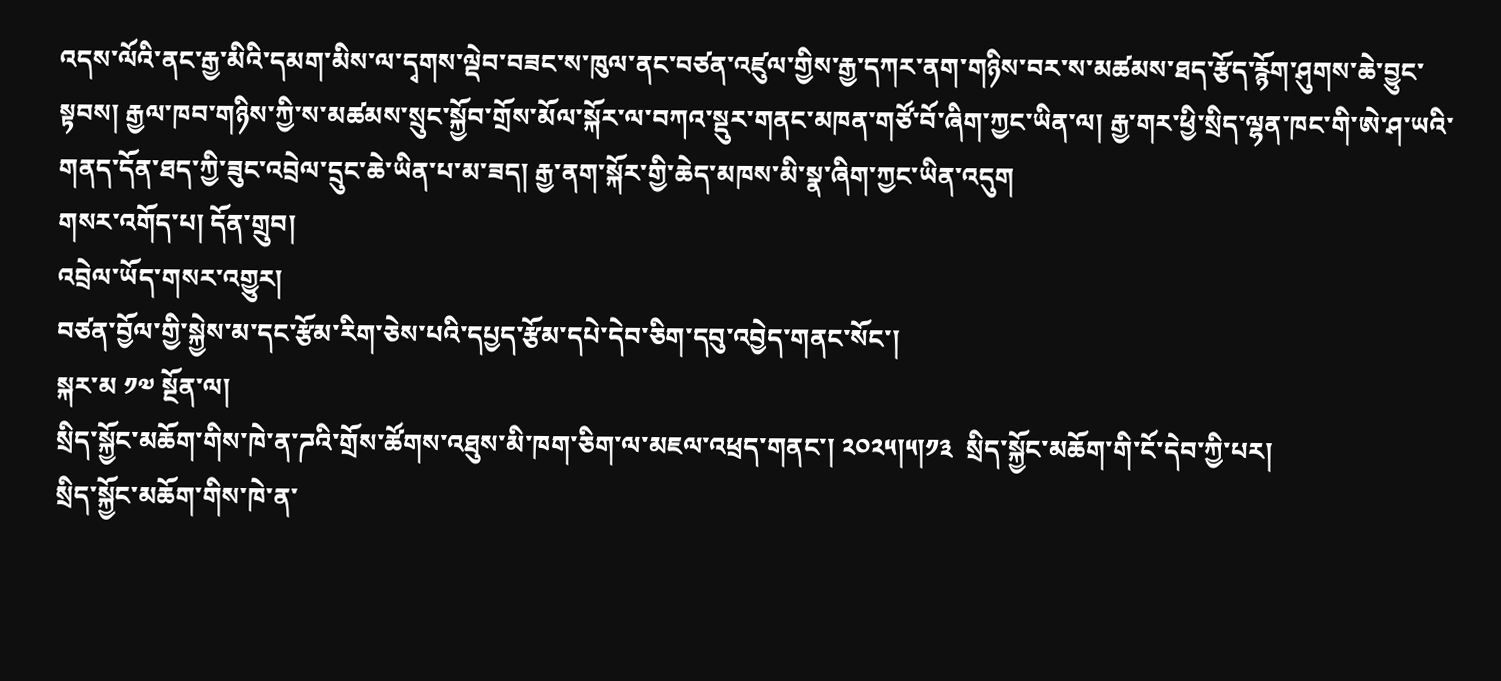འདས་ལོའི་ནང་རྒྱ་མིའི་དམག་མིས་ལ་དྭགས་ལྡེབ་བཟང་ས་ཁུལ་ནང་བཙན་འཛུལ་གྱིས་རྒྱ་དཀར་ནག་གཉིས་བར་ས་མཚམས་ཐད་རྩོད་རྙོག་ཤུགས་ཆེ་བྱུང་སྟབས། རྒྱལ་ཁབ་གཉིས་ཀྱི་ས་མཚམས་སྲུང་སྐྱོབ་གྲོས་མོལ་སྐོར་ལ་བཀའ་སྡུར་གནང་མཁན་གཙོ་བོ་ཞིག་ཀྱང་ཡིན་ལ། རྒྱ་གར་ཕྱི་སྲིད་ལྷན་ཁང་གི་ཨེ་ཤ་ཡའི་གནད་དོན་ཐད་ཀྱི་ཟུང་འབྲེལ་དྲུང་ཆེ་ཡིན་པ་མ་ཟད། རྒྱ་ནག་སྐོར་གྱི་ཆེད་མཁས་མི་སྣ་ཞིག་ཀྱང་ཡིན་འདུག
གསར་འགོད་པ། དོན་གྲུབ།
འབྲེལ་ཡོད་གསར་འགྱུར།
བཙན་བྱོལ་གྱི་སྐྱེས་མ་དང་རྩོམ་རིག་ཅེས་པའི་དཔྱད་རྩོམ་དཔེ་དེབ་ཅིག་དབུ་འབྱེད་གནང་སོང་།
སྐར་མ ༡༧ སྔོན་ལ།
སྲིད་སྐྱོང་མཆོག་གིས་ཁེ་ན་ཌའི་གྲོས་ཚོགས་འཐུས་མི་ཁག་ཅིག་ལ་མཇལ་འཕྲད་གནང་། ༢༠༢༥།༥།༡༣  སྲིད་སྐྱོང་མཆོག་གི་ངོ་དེབ་ཀྱི་པར།
སྲིད་སྐྱོང་མཆོག་གིས་ཁེ་ན་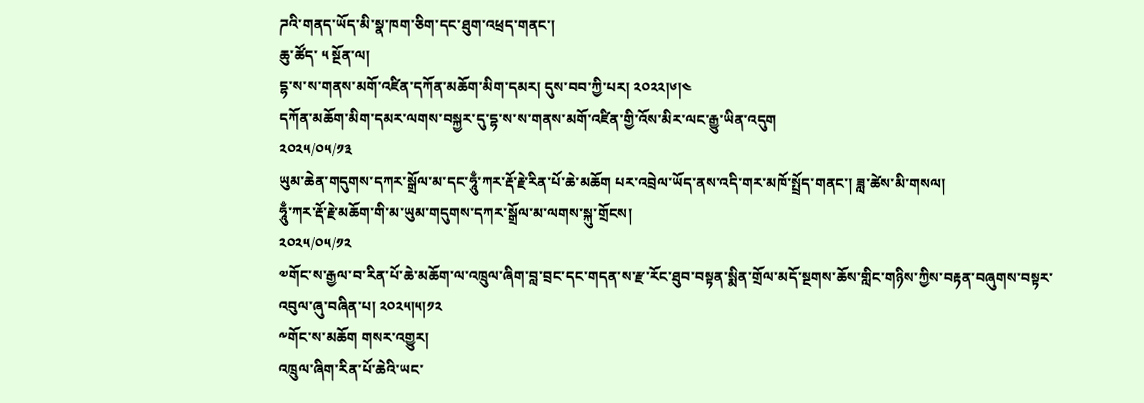ཌའི་གནད་ཡོད་མི་སྣ་ཁག་ཅིག་དང་ཐུག་འཕྲད་གནང་།
ཆུ་ཚོད་ ༥ སྔོན་ལ།
དྷ་ས་ས་གནས་མགོ་འཛིན་དཀོན་མཆོག་མིག་དམར། དུས་བབ་ཀྱི་པར། ༢༠༢༢།༦།༤
དཀོན་མཆོག་མིག་དམར་ལགས་བསྐྱར་དུ་དྷ་ས་ས་གནས་མགོ་འཛིན་གྱི་འོས་མིར་ལང་རྒྱུ་ཡིན་འདུག
༢༠༢༥/༠༥/༡༣
ཡུམ་ཆེན་གདུགས་དཀར་སྒྲོལ་མ་དང་ཧཱུྃ་ཀར་རྡོ་རྗེ་རིན་པོ་ཆེ་མཆོག པར་འབྲེལ་ཡོད་ནས་འདི་གར་མཁོ་སྤྲོད་གནང་། ཟླ་ཚེས་མི་གསལ།
ཧཱུྃ་ཀར་རྡོ་རྗེ་མཆོག་གི་མ་ཡུམ་གདུགས་དཀར་སྒྲོལ་མ་ལགས་སྐུ་གྲོངས།
༢༠༢༥/༠༥/༡༢
༧གོང་ས་རྒྱལ་བ་རིན་པོ་ཆེ་མཆོག་ལ་འཁྲུལ་ཞིག་བླ་བྲང་དང་གདན་ས་རྫ་རོང་ཐུབ་བསྟན་སྨིན་གྲོལ་མདོ་སྔགས་ཆོས་གླིང་གཉིས་ཀྱིས་བརྟན་བཞུགས་བསྟར་འབུལ་ཞུ་བཞིན་པ། ༢༠༢༥།༥།༡༢
༸གོང་ས་མཆོག གསར་འགྱུར།
འཁྲུལ་ཞིག་རིན་པོ་ཆེའི་ཡང་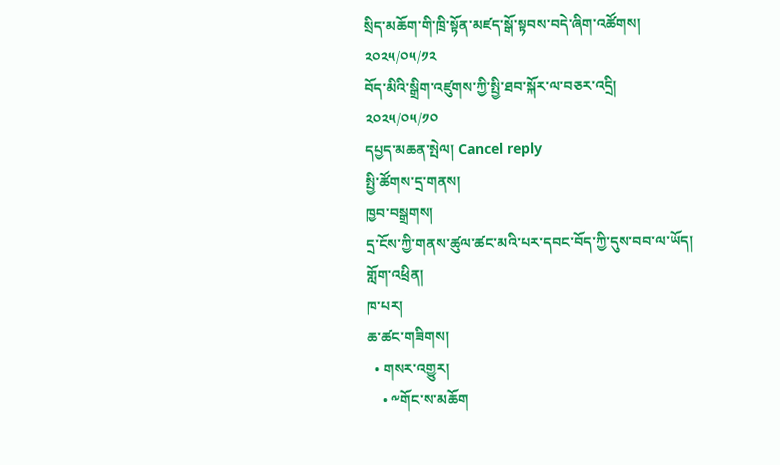སྲིད་མཆོག་གི་ཁྲི་སྟོན་མཛད་སྒོ་སྟབས་བདེ་ཞིག་འཚོགས།
༢༠༢༥/༠༥/༡༢
བོད་མིའི་སྒྲིག་འཛུགས་ཀྱི་སྤྱི་ཐབ་སྐོར་ལ་བཅར་འདྲི།
༢༠༢༥/༠༥/༡༠
དཔྱད་མཆན་སྤེལ། Cancel reply
སྤྱི་ཚོགས་དྲ་གནས།
ཁྱབ་བསྒྲགས།
དྲ་ངོས་ཀྱི་གནས་ཚུལ་ཚང་མའི་པར་དབང་བོད་ཀྱི་དུས་བབ་ལ་ཡོད།
གློག་འཕྲིན།
ཁ་པར།
ཆ་ཚང་གཟིགས།
  • གསར་འགྱུར།
    • ༸གོང་ས་མཆོག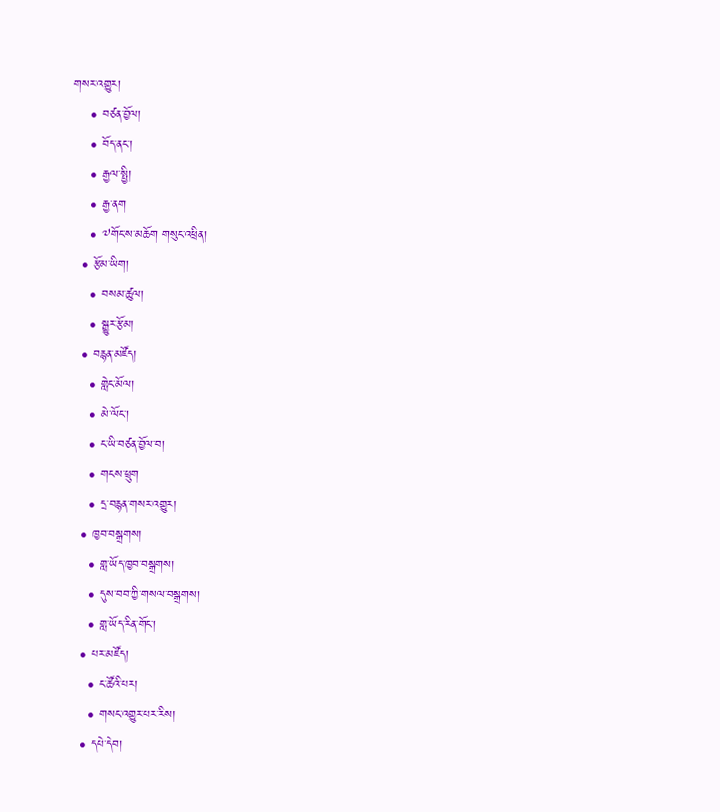གསར་འགྱུར།
    • བཙན་བྱོལ།
    • བོད་ནང་།
    • རྒྱལ་སྤྱི།
    • རྒྱ་ནག
    • ༧གོང་ས་མཆོག གསུང་འཕྲིན།
  • རྩོམ་ཡིག།
    • བསམ་ཚུལ།
    • སྒྱུར་རྩོམ།
  • བརྙན་མཛོད།
    • གླེང་མོལ།
    • མེ་ལོང་།
    • ང་ཡི་བཙན་བྱོལ་བ།
    • གངས་ཕྲུག
    • དྲ་བརྙན་གསར་འགྱུར།
  • ཁྱབ་བསྒྲགས།
    • གླ་ཡོད་ཁྱབ་བསྒྲགས།
    • དུས་བབ་ཀྱི་གསལ་བསྒྲགས།
    • གླ་ཡོད་རིན་གོང་།
  • པར་མཛོད།
    • ང་ཚོའི་པར།
    • གསང་འགྱུར་པར་རིས།
  • དཔེ་དེབ།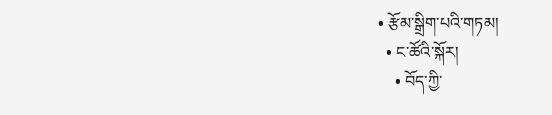• རྩོམ་སྒྲིག་པའི་གཏམ།
  • ང་ཚོའི་སྐོར།
    • བོད་ཀྱི་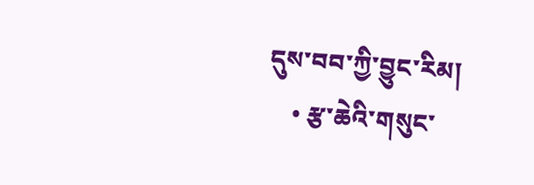དུས་བབ་ཀྱི་བྱུང་རིམ།
    • རྩ་ཆེའི་གསུང་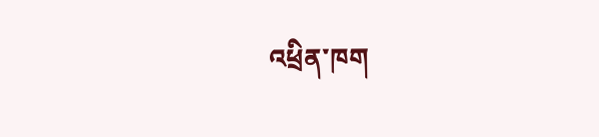འཕྲིན་ཁག